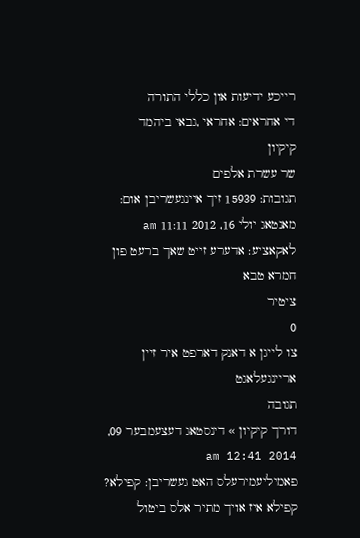רייכע ידיעות און כללי התורה
די אחראים: אחראי ,גבאי ביהמד
קיקיון
שר עשרת אלפים
תגובות: 15939 זיך איינגעשריבן אום: מאנטאג יולי 16, 2012 11:11 am
לאקאציע: אדערע זייט שאך ברעט פון חמרא טבא
ציטיר
0
צו לייגן א דאנק דארפט איר זיין אריינגעלאגט
תגובה
דורך קיקיון » דינסטאג דעצעמבער 09, 2014 12:41 am
פאמיליעמירעלס האט געשריבן: קפילא?
קפילא איז אויך מתיר אלס ביטול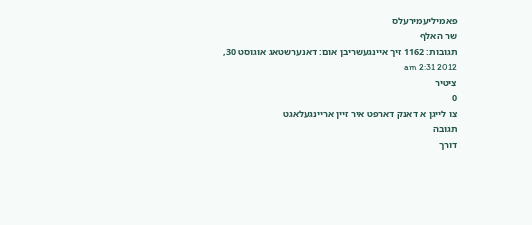פאמיליעמירעלס
שר האלף
תגובות: 1162 זיך איינגעשריבן אום: דאנערשטאג אוגוסט 30, 2012 2:31 am
ציטיר
0
צו לייגן א דאנק דארפט איר זיין אריינגעלאגט
תגובה
דורך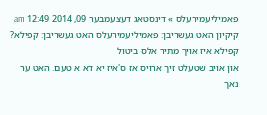פאמיליעמירעלס » דינסטאג דעצעמבער 09, 2014 12:49 am
קיקיון האט געשריבן: פאמיליעמירעלס האט געשריבן: קפילא?
קפילא איז אויך מתיר אלס ביטול
און אויב שטעלט זיך ארויס אז ס'איז יא דא א טעם. האט ער נאך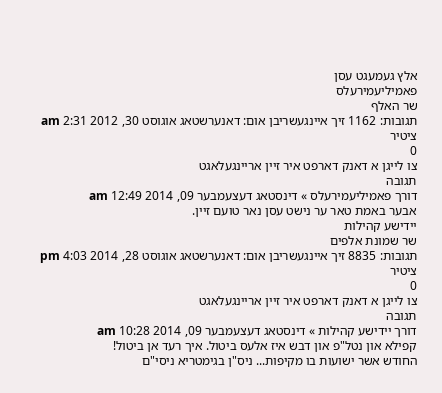אלץ געמעגט עסן
פאמיליעמירעלס
שר האלף
תגובות: 1162 זיך איינגעשריבן אום: דאנערשטאג אוגוסט 30, 2012 2:31 am
ציטיר
0
צו לייגן א דאנק דארפט איר זיין אריינגעלאגט
תגובה
דורך פאמיליעמירעלס » דינסטאג דעצעמבער 09, 2014 12:49 am
אבער באמת טאר ער נישט עסן נאר טועם זיין.
יידישע קהילות
שר שמונת אלפים
תגובות: 8835 זיך איינגעשריבן אום: דאנערשטאג אוגוסט 28, 2014 4:03 pm
ציטיר
0
צו לייגן א דאנק דארפט איר זיין אריינגעלאגט
תגובה
דורך יידישע קהילות » דינסטאג דעצעמבער 09, 2014 10:28 am
קפילא און נטל"פ און דבש איז אלעס ביטול. איך רעד אן ביטול!
החודש אשר ישועות בו מקיפות... ניס"ן בגימטריא ניסי"ם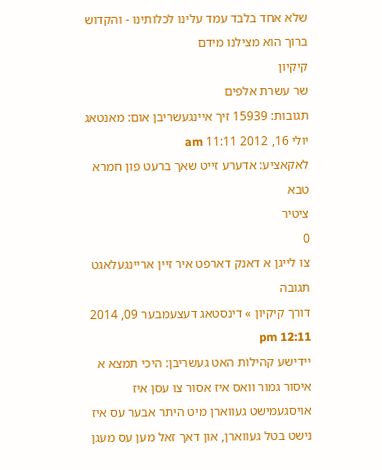שלא אחד בלבד עמד עלינו לכלותינו - והקדוש ברוך הוא מצילנו מידם
קיקיון
שר עשרת אלפים
תגובות: 15939 זיך איינגעשריבן אום: מאנטאג יולי 16, 2012 11:11 am
לאקאציע: אדערע זייט שאך ברעט פון חמרא טבא
ציטיר
0
צו לייגן א דאנק דארפט איר זיין אריינגעלאגט
תגובה
דורך קיקיון » דינסטאג דעצעמבער 09, 2014 12:11 pm
יידישע קהילות האט געשריבן: היכי תמצא א איסור גמור וואס איז אסור צו עסן איז אויסגעמישט געווארן מיט היתר אבער עס איז נישט בטל געווארן, און דאך זאל מען עס מעגן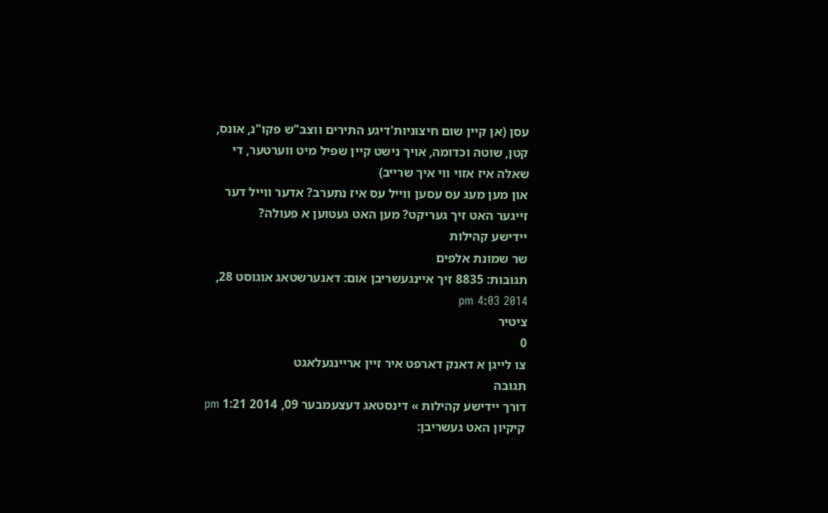עסן (אן קיין שום חיצוניות'דיגע התירים ווצב"ש פקו"נ, אונס, קטן, שוטה וכדומה, אויך נישט קיין שפיל מיט ווערטער, די שאלה איז אזוי ווי איך שרייב)
און מען מעג עס עסען ווייל עס איז נתערב? אדער ווייל דער זייגער האט זיך געריקט? מען האט געטוען א פעולה?
יידישע קהילות
שר שמונת אלפים
תגובות: 8835 זיך איינגעשריבן אום: דאנערשטאג אוגוסט 28, 2014 4:03 pm
ציטיר
0
צו לייגן א דאנק דארפט איר זיין אריינגעלאגט
תגובה
דורך יידישע קהילות » דינסטאג דעצעמבער 09, 2014 1:21 pm
קיקיון האט געשריבן: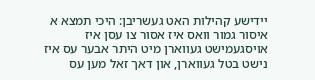יידישע קהילות האט געשריבן: היכי תמצא א איסור גמור וואס איז אסור צו עסן איז אויסגעמישט געווארן מיט היתר אבער עס איז נישט בטל געווארן, און דאך זאל מען עס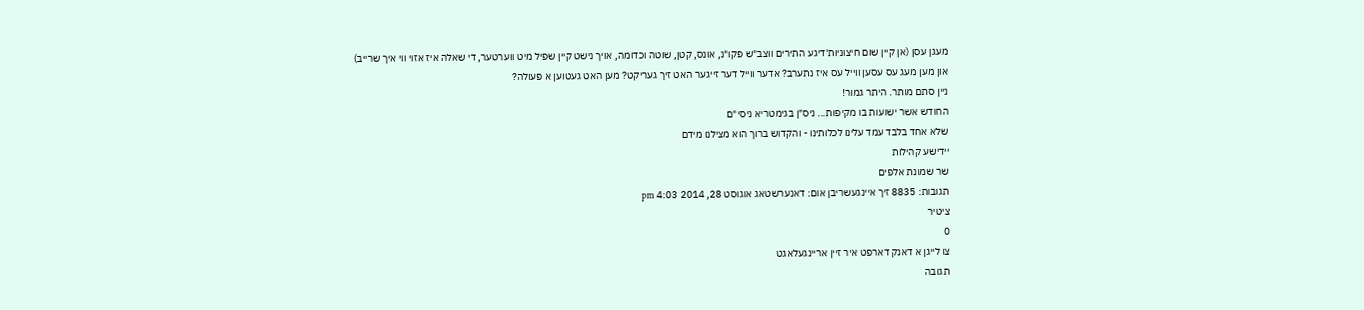מעגן עסן (אן קיין שום חיצוניות'דיגע התירים ווצב"ש פקו"נ, אונס, קטן, שוטה וכדומה, אויך נישט קיין שפיל מיט ווערטער, די שאלה איז אזוי ווי איך שרייב)
און מען מעג עס עסען ווייל עס איז נתערב? אדער ווייל דער זייגער האט זיך געריקט? מען האט געטוען א פעולה?
ניין סתם מותר. היתר גמור!
החודש אשר ישועות בו מקיפות... ניס"ן בגימטריא ניסי"ם
שלא אחד בלבד עמד עלינו לכלותינו - והקדוש ברוך הוא מצילנו מידם
יידישע קהילות
שר שמונת אלפים
תגובות: 8835 זיך איינגעשריבן אום: דאנערשטאג אוגוסט 28, 2014 4:03 pm
ציטיר
0
צו לייגן א דאנק דארפט איר זיין אריינגעלאגט
תגובה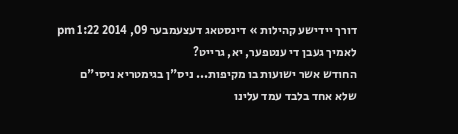דורך יידישע קהילות » דינסטאג דעצעמבער 09, 2014 1:22 pm
לאמיך געבן די ענטפער, יא, גרייט?
החודש אשר ישועות בו מקיפות... ניס"ן בגימטריא ניסי"ם
שלא אחד בלבד עמד עלינו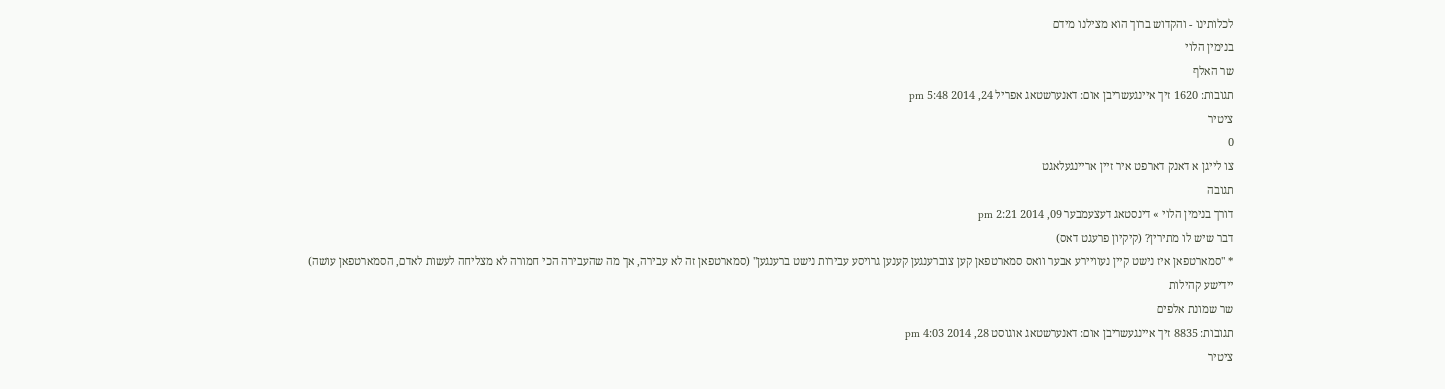לכלותינו - והקדוש ברוך הוא מצילנו מידם
בנימין הלוי
שר האלף
תגובות: 1620 זיך איינגעשריבן אום: דאנערשטאג אפריל 24, 2014 5:48 pm
ציטיר
0
צו לייגן א דאנק דארפט איר זיין אריינגעלאגט
תגובה
דורך בנימין הלוי » דינסטאג דעצעמבער 09, 2014 2:21 pm
דבר שיש לו מתירין? (קיקיון פרעגט דאס)
* "סמארטפאן איז נישט קיין נעוויירע אבער וואס סמארטפאן קען צוברענגען קענען גרויסע עבירות נישט ברענגען" (סמארטפאן זה לא עבירה, אך מה שהעבירה הכי חמורה לא מצליחה לעשות לאדם, הסמארטפאן עושה)
יידישע קהילות
שר שמונת אלפים
תגובות: 8835 זיך איינגעשריבן אום: דאנערשטאג אוגוסט 28, 2014 4:03 pm
ציטיר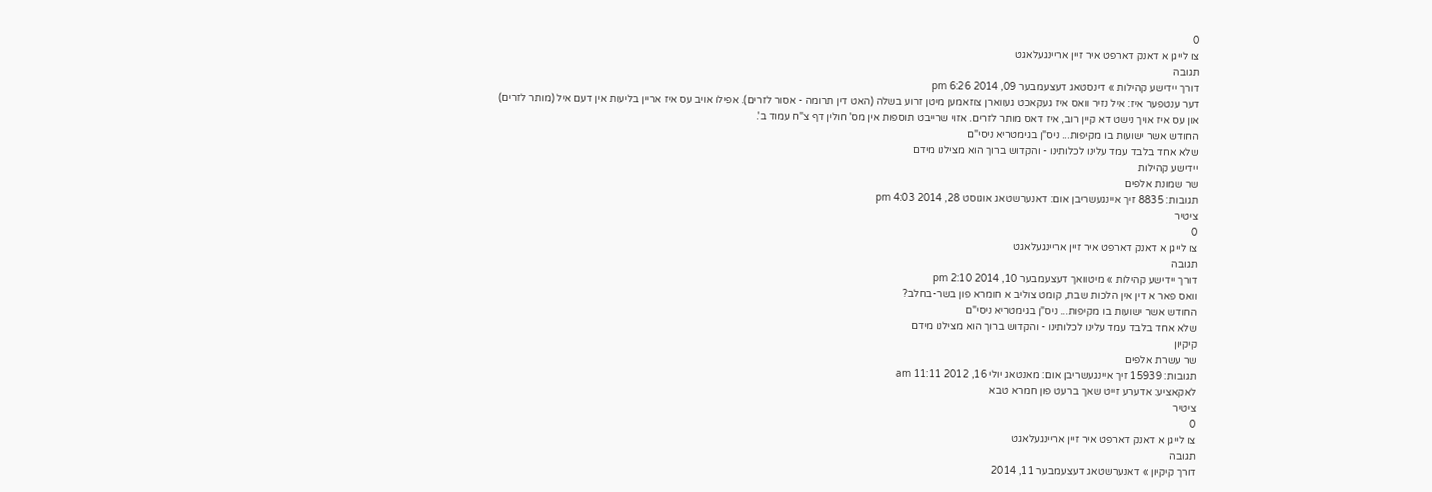0
צו לייגן א דאנק דארפט איר זיין אריינגעלאגט
תגובה
דורך יידישע קהילות » דינסטאג דעצעמבער 09, 2014 6:26 pm
דער ענטפער איז: איל נזיר וואס איז געקאכט געווארן צוזאמען מיטן זרוע בשלה (האט דין תרומה - אסור לזרים). אפילו אויב עס איז אריין בליעות אין דעם איל (מותר לזרים) און עס איז אויך נישט דא קיין רוב, איז דאס מותר לזרים. אזוי שרייבט תוספות אין מס' חולין דף צ"ח עמוד ב'.
החודש אשר ישועות בו מקיפות... ניס"ן בגימטריא ניסי"ם
שלא אחד בלבד עמד עלינו לכלותינו - והקדוש ברוך הוא מצילנו מידם
יידישע קהילות
שר שמונת אלפים
תגובות: 8835 זיך איינגעשריבן אום: דאנערשטאג אוגוסט 28, 2014 4:03 pm
ציטיר
0
צו לייגן א דאנק דארפט איר זיין אריינגעלאגט
תגובה
דורך יידישע קהילות » מיטוואך דעצעמבער 10, 2014 2:10 pm
וואס פאר א דין אין הלכות שבת, קומט צוליב א חומרא פון בשר-בחלב?
החודש אשר ישועות בו מקיפות... ניס"ן בגימטריא ניסי"ם
שלא אחד בלבד עמד עלינו לכלותינו - והקדוש ברוך הוא מצילנו מידם
קיקיון
שר עשרת אלפים
תגובות: 15939 זיך איינגעשריבן אום: מאנטאג יולי 16, 2012 11:11 am
לאקאציע: אדערע זייט שאך ברעט פון חמרא טבא
ציטיר
0
צו לייגן א דאנק דארפט איר זיין אריינגעלאגט
תגובה
דורך קיקיון » דאנערשטאג דעצעמבער 11, 2014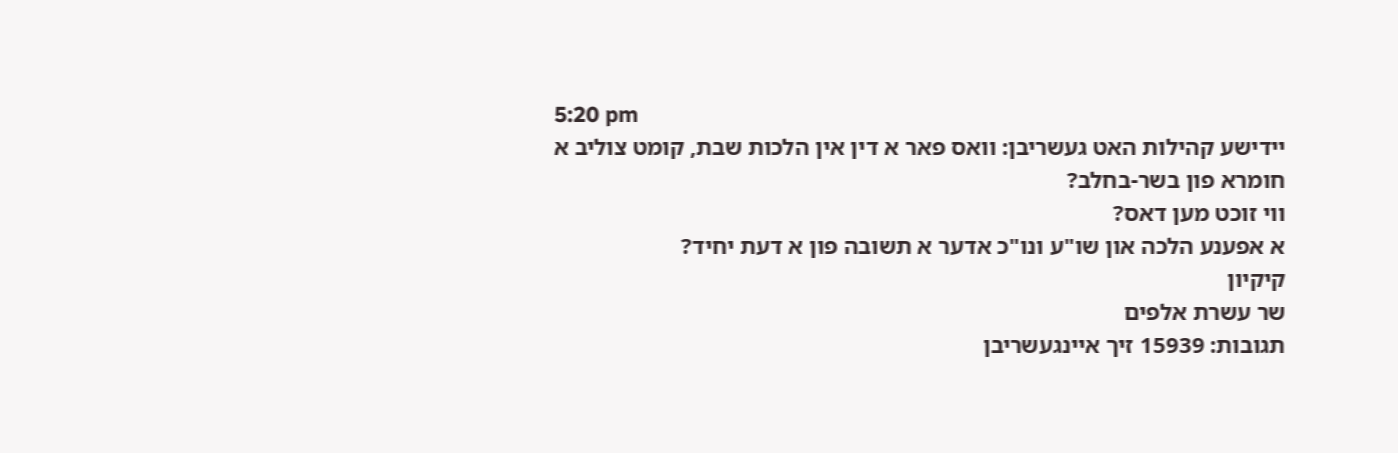5:20 pm
יידישע קהילות האט געשריבן: וואס פאר א דין אין הלכות שבת, קומט צוליב א חומרא פון בשר-בחלב?
ווי זוכט מען דאס?
א אפענע הלכה און שו"ע ונו"כ אדער א תשובה פון א דעת יחיד?
קיקיון
שר עשרת אלפים
תגובות: 15939 זיך איינגעשריבן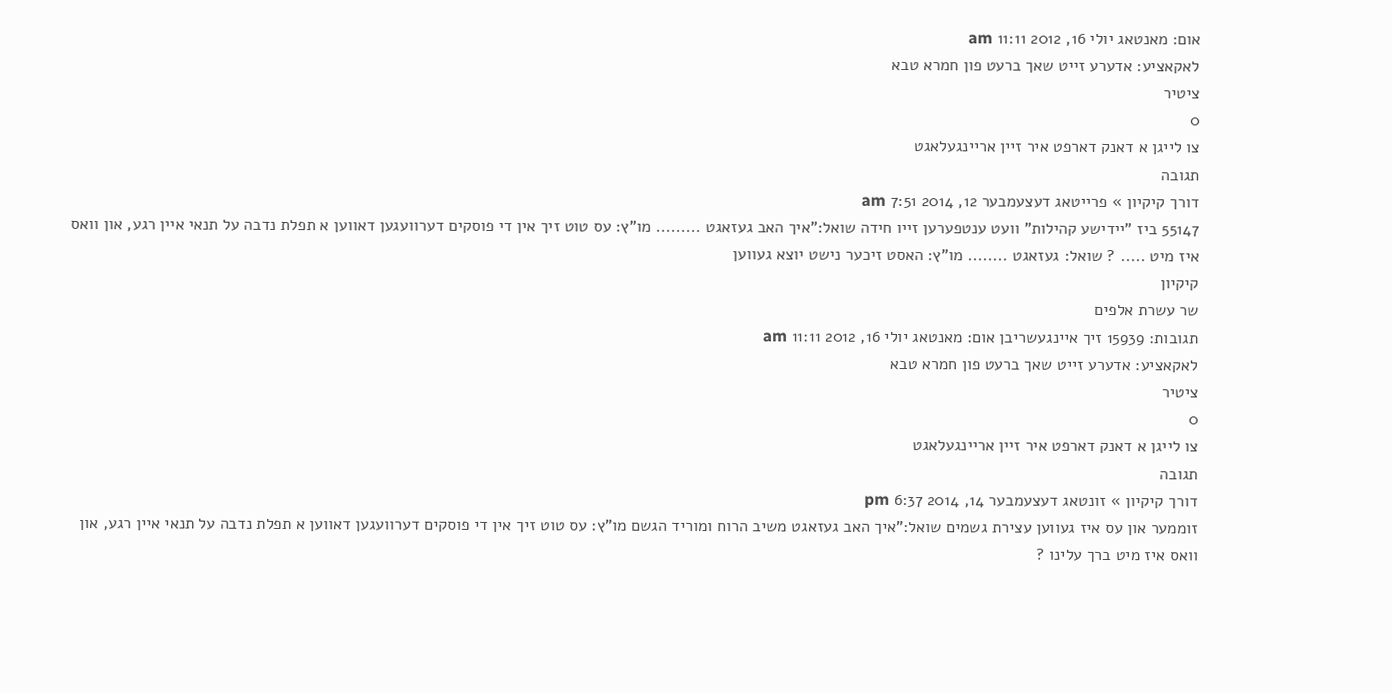אום: מאנטאג יולי 16, 2012 11:11 am
לאקאציע: אדערע זייט שאך ברעט פון חמרא טבא
ציטיר
0
צו לייגן א דאנק דארפט איר זיין אריינגעלאגט
תגובה
דורך קיקיון » פרייטאג דעצעמבער 12, 2014 7:51 am
55147 ביז "יידישע קהילות" וועט ענטפערען זייו חידה שואל:"איך האב געזאגט ......... מו"ץ: עס טוט זיך אין די פוסקים דערוועגען דאווען א תפלת נדבה על תנאי איין רגע, און וואס איז מיט ..... ? שואל: געזאגט ........ מו"ץ: האסט זיכער נישט יוצא געווען
קיקיון
שר עשרת אלפים
תגובות: 15939 זיך איינגעשריבן אום: מאנטאג יולי 16, 2012 11:11 am
לאקאציע: אדערע זייט שאך ברעט פון חמרא טבא
ציטיר
0
צו לייגן א דאנק דארפט איר זיין אריינגעלאגט
תגובה
דורך קיקיון » זונטאג דעצעמבער 14, 2014 6:37 pm
זוממער און עס איז געווען עצירת גשמים שואל:"איך האב געזאגט משיב הרוח ומוריד הגשם מו"ץ: עס טוט זיך אין די פוסקים דערוועגען דאווען א תפלת נדבה על תנאי איין רגע, און וואס איז מיט ברך עלינו ?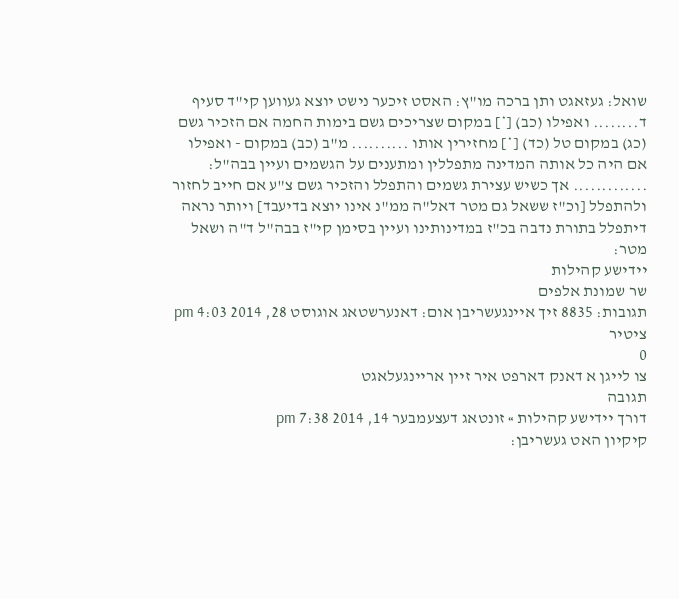שואל: געזאגט ותן ברכה מו"ץ: האסט זיכער נישט יוצא געווען קי"ד סעיף ד........ ואפילו (כב) [*] במקום שצריכים גשם בימות החמה אם הזכיר גשם (כג) במקום טל (כד) [*] מחזירין אותו .......... מ"ב (כב) במקום - ואפילו אם היה כל אותה המדינה מתפללין ומתענים על הגשמים ועיין בבה"ל: ............. אך כשיש עצירת גשמים והתפלל והזכיר גשם צ"ע אם חייב לחזור ולהתפלל [וכ"ז ששאל גם מטר דאל"ה ממ"נ אינו יוצא בדיעבד] ויותר נראה דיתפלל בתורת נדבה בכ"ז במדינותינו ועיין בסימן קי"ז בבה"ל ד"ה ושאל מטר:
יידישע קהילות
שר שמונת אלפים
תגובות: 8835 זיך איינגעשריבן אום: דאנערשטאג אוגוסט 28, 2014 4:03 pm
ציטיר
0
צו לייגן א דאנק דארפט איר זיין אריינגעלאגט
תגובה
דורך יידישע קהילות » זונטאג דעצעמבער 14, 2014 7:38 pm
קיקיון האט געשריבן: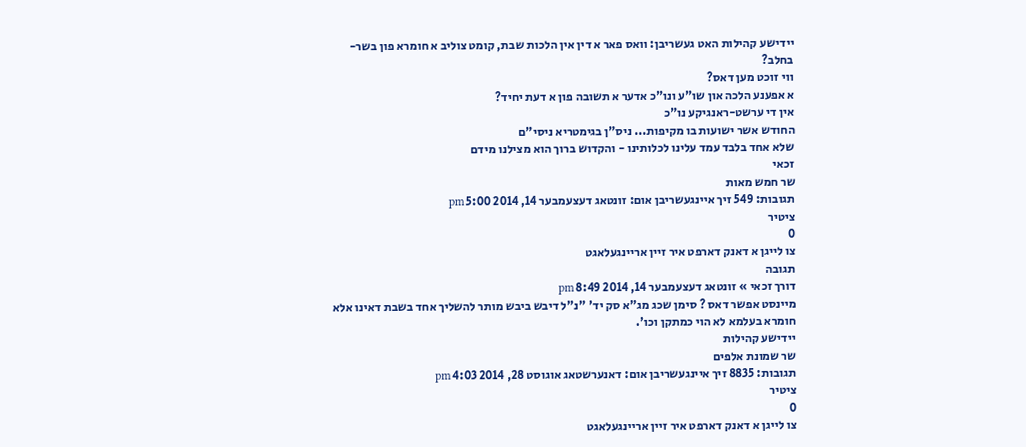יידישע קהילות האט געשריבן: וואס פאר א דין אין הלכות שבת, קומט צוליב א חומרא פון בשר-בחלב?
ווי זוכט מען דאס?
א אפענע הלכה און שו"ע ונו"כ אדער א תשובה פון א דעת יחיד?
אין די ערשט-ראנגיקע נו"כ
החודש אשר ישועות בו מקיפות... ניס"ן בגימטריא ניסי"ם
שלא אחד בלבד עמד עלינו לכלותינו - והקדוש ברוך הוא מצילנו מידם
זכאי
שר חמש מאות
תגובות: 549 זיך איינגעשריבן אום: זונטאג דעצעמבער 14, 2014 5:00 pm
ציטיר
0
צו לייגן א דאנק דארפט איר זיין אריינגעלאגט
תגובה
דורך זכאי » זונטאג דעצעמבער 14, 2014 8:49 pm
מיינסט אפשר דאס ? סימן שכג מג"א סק יד' "נ"ל דיבש ביבש מותר להשליך אחד בשבת דאינו אלא חומרא בעלמא לא הוי כמתקן וכו'.
יידישע קהילות
שר שמונת אלפים
תגובות: 8835 זיך איינגעשריבן אום: דאנערשטאג אוגוסט 28, 2014 4:03 pm
ציטיר
0
צו לייגן א דאנק דארפט איר זיין אריינגעלאגט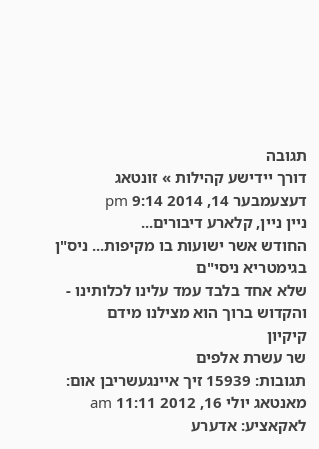תגובה
דורך יידישע קהילות » זונטאג דעצעמבער 14, 2014 9:14 pm
ניין ניין, קלארע דיבורים...
החודש אשר ישועות בו מקיפות... ניס"ן בגימטריא ניסי"ם
שלא אחד בלבד עמד עלינו לכלותינו - והקדוש ברוך הוא מצילנו מידם
קיקיון
שר עשרת אלפים
תגובות: 15939 זיך איינגעשריבן אום: מאנטאג יולי 16, 2012 11:11 am
לאקאציע: אדערע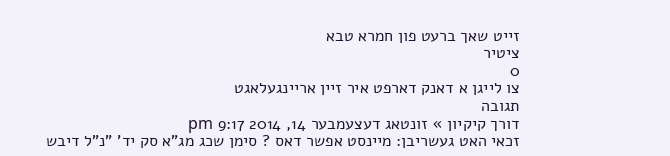זייט שאך ברעט פון חמרא טבא
ציטיר
0
צו לייגן א דאנק דארפט איר זיין אריינגעלאגט
תגובה
דורך קיקיון » זונטאג דעצעמבער 14, 2014 9:17 pm
זכאי האט געשריבן: מיינסט אפשר דאס ? סימן שכג מג"א סק יד' "נ"ל דיבש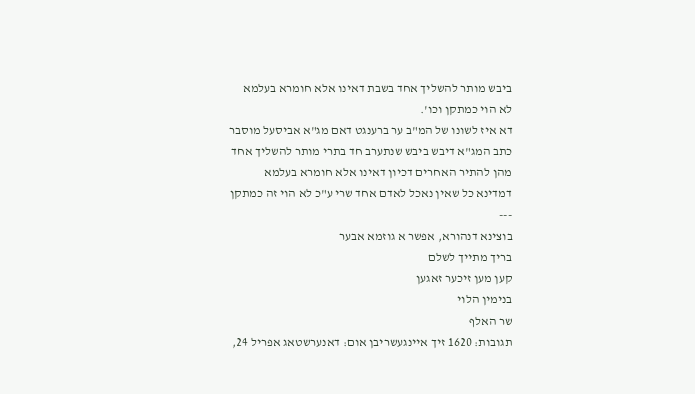ביבש מותר להשליך אחד בשבת דאינו אלא חומרא בעלמא לא הוי כמתקן וכו'.
דא איז לשונו של המ"ב ער ברענגט דאם מג"א אביסעל מוסבר
כתב המג"א דיבש ביבש שנתערב חד בתרי מותר להשליך אחד מהן להתיר האחרים דכיון דאינו אלא חומרא בעלמא דמדינא כל שאין נאכל לאדם אחד שרי ע"כ לא הוי זה כמתקן
---
בוצינא דנהורא, אפשר א גוזמא אבער
בריך מתייך לשלם
קען מען זיכער זאגען
בנימין הלוי
שר האלף
תגובות: 1620 זיך איינגעשריבן אום: דאנערשטאג אפריל 24,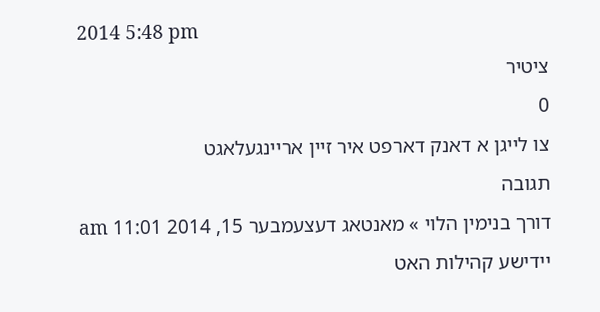2014 5:48 pm
ציטיר
0
צו לייגן א דאנק דארפט איר זיין אריינגעלאגט
תגובה
דורך בנימין הלוי » מאנטאג דעצעמבער 15, 2014 11:01 am
יידישע קהילות האט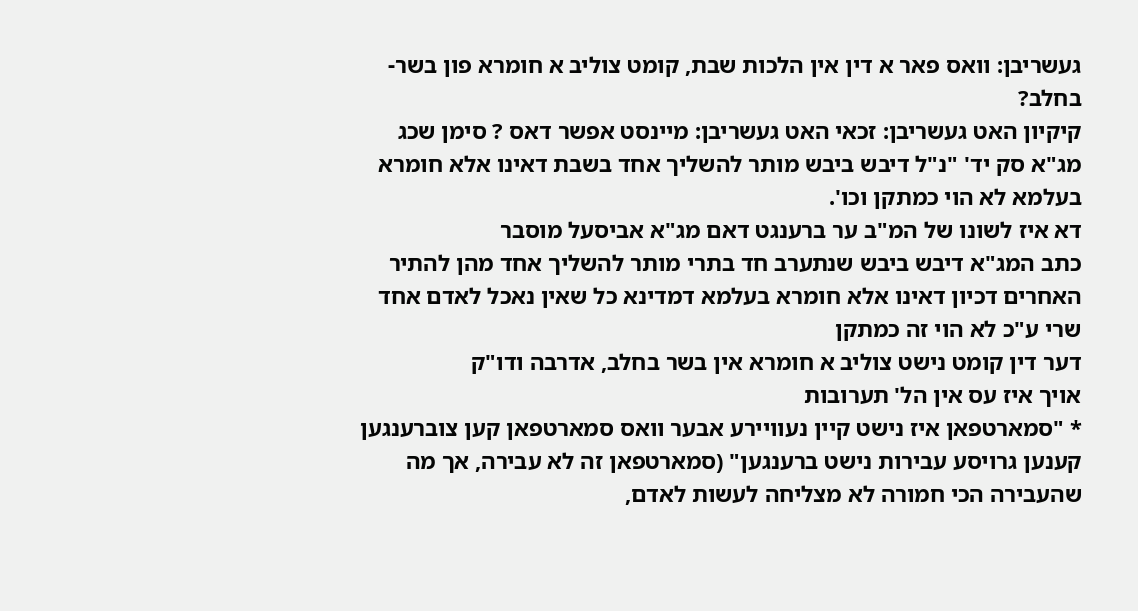געשריבן: וואס פאר א דין אין הלכות שבת, קומט צוליב א חומרא פון בשר-בחלב?
קיקיון האט געשריבן: זכאי האט געשריבן: מיינסט אפשר דאס ? סימן שכג מג"א סק יד' "נ"ל דיבש ביבש מותר להשליך אחד בשבת דאינו אלא חומרא בעלמא לא הוי כמתקן וכו'.
דא איז לשונו של המ"ב ער ברענגט דאם מג"א אביסעל מוסבר
כתב המג"א דיבש ביבש שנתערב חד בתרי מותר להשליך אחד מהן להתיר האחרים דכיון דאינו אלא חומרא בעלמא דמדינא כל שאין נאכל לאדם אחד שרי ע"כ לא הוי זה כמתקן
דער דין קומט נישט צוליב א חומרא אין בשר בחלב, אדרבה ודו"ק
אויך איז עס אין הל' תערובות
* "סמארטפאן איז נישט קיין נעוויירע אבער וואס סמארטפאן קען צוברענגען קענען גרויסע עבירות נישט ברענגען" (סמארטפאן זה לא עבירה, אך מה שהעבירה הכי חמורה לא מצליחה לעשות לאדם,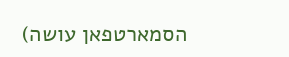הסמארטפאן עושה)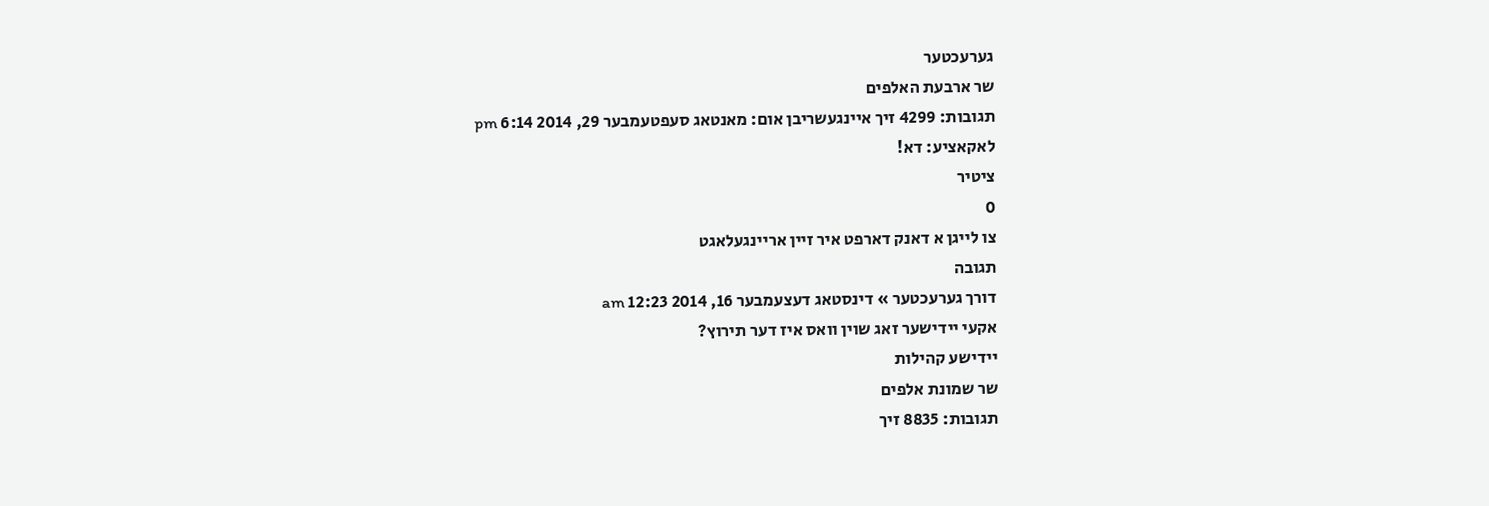גערעכטער
שר ארבעת האלפים
תגובות: 4299 זיך איינגעשריבן אום: מאנטאג סעפטעמבער 29, 2014 6:14 pm
לאקאציע: דא!
ציטיר
0
צו לייגן א דאנק דארפט איר זיין אריינגעלאגט
תגובה
דורך גערעכטער » דינסטאג דעצעמבער 16, 2014 12:23 am
אקעי יידישער זאג שוין וואס איז דער תירוץ?
יידישע קהילות
שר שמונת אלפים
תגובות: 8835 זיך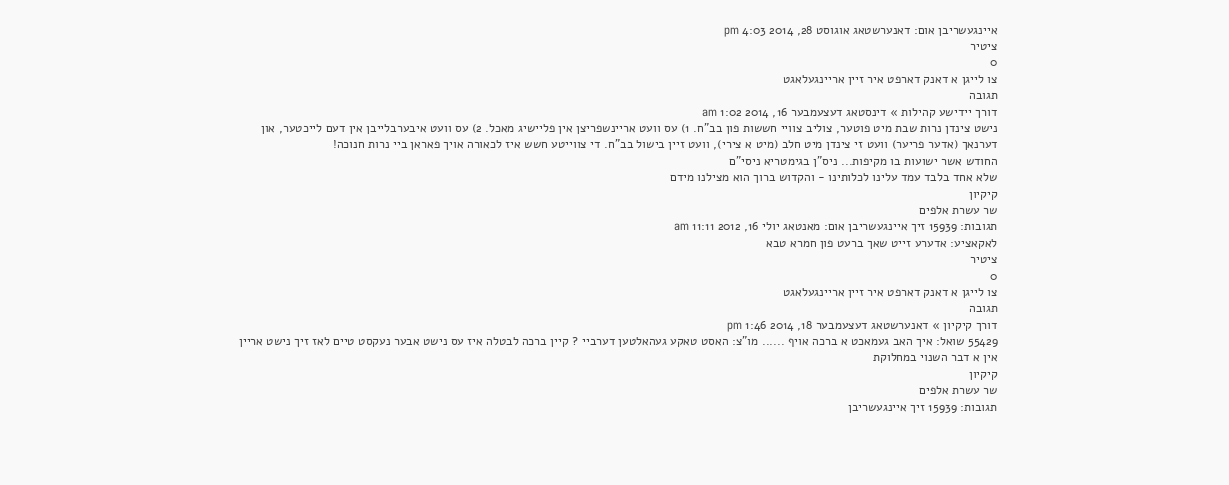איינגעשריבן אום: דאנערשטאג אוגוסט 28, 2014 4:03 pm
ציטיר
0
צו לייגן א דאנק דארפט איר זיין אריינגעלאגט
תגובה
דורך יידישע קהילות » דינסטאג דעצעמבער 16, 2014 1:02 am
נישט צינדן נרות שבת מיט פוטער, צוליב צוויי חששות פון בב"ח. 1) עס וועט אריינשפריצן אין פליישיג מאכל. 2) עס וועט איבערבלייבן אין דעם לייכטער, און דערנאך (אדער פריער) וועט זי צינדן מיט חלב (מיט א צירי), וועט זיין בישול בב"ח. די צווייטע חשש איז לכאורה אויך פאראן ביי נרות חנוכה!
החודש אשר ישועות בו מקיפות... ניס"ן בגימטריא ניסי"ם
שלא אחד בלבד עמד עלינו לכלותינו - והקדוש ברוך הוא מצילנו מידם
קיקיון
שר עשרת אלפים
תגובות: 15939 זיך איינגעשריבן אום: מאנטאג יולי 16, 2012 11:11 am
לאקאציע: אדערע זייט שאך ברעט פון חמרא טבא
ציטיר
0
צו לייגן א דאנק דארפט איר זיין אריינגעלאגט
תגובה
דורך קיקיון » דאנערשטאג דעצעמבער 18, 2014 1:46 pm
55429 שואל: איך האב געמאכט א ברכה אויף ...... מו"צ: האסט טאקע געהאלטען דערביי ? קיין ברכה לבטלה איז עס נישט אבער נעקסט טיים לאז זיך נישט אריין אין א דבר השנוי במחלוקת
קיקיון
שר עשרת אלפים
תגובות: 15939 זיך איינגעשריבן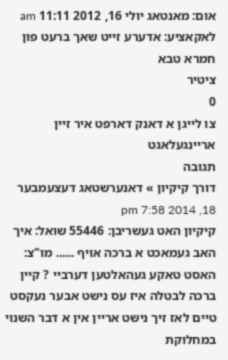אום: מאנטאג יולי 16, 2012 11:11 am
לאקאציע: אדערע זייט שאך ברעט פון חמרא טבא
ציטיר
0
צו לייגן א דאנק דארפט איר זיין אריינגעלאגט
תגובה
דורך קיקיון » דאנערשטאג דעצעמבער 18, 2014 7:58 pm
קיקיון האט געשריבן: 55446 שואל: איך האב געמאכט א ברכה אויף ...... מו"צ: האסט טאקע געהאלטען דערביי ? קיין ברכה לבטלה איז עס נישט אבער נעקסט טיים לאז זיך נישט אריין אין א דבר השנוי במחלוקת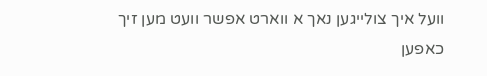וועל איך צולייגען נאך א ווארט אפשר וועט מען זיך כאפען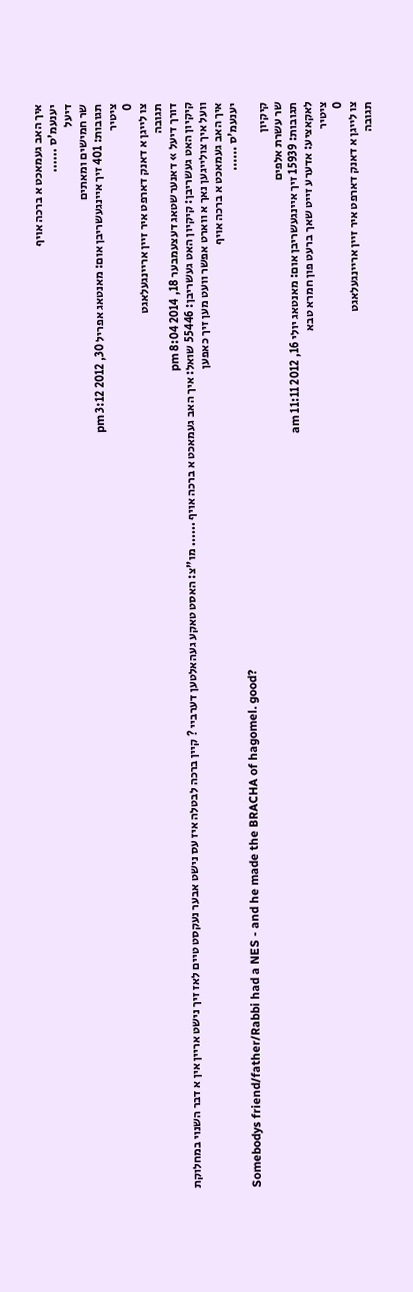איך האב געמאכט א ברכה אויף
יענעמ'ס ......
דיעל
שר חמישים ומאתים
תגובות: 401 זיך איינגעשריבן אום: מאנטאג אפריל 30, 2012 3:12 pm
ציטיר
0
צו לייגן א דאנק דארפט איר זיין אריינגעלאגט
תגובה
דורך דיעל » דאנערשטאג דעצעמבער 18, 2014 8:04 pm
קיקיון האט געשריבן: קיקיון האט געשריבן: 55446 שואל: איך האב געמאכט א ברכה אויף ...... מו"צ: האסט טאקע געהאלטען דערביי ? קיין ברכה לבטלה איז עס נישט אבער נעקסט טיים לאז זיך נישט אריין אין א דבר השנוי במחלוקת
וועל איך צולייגען נאך א ווארט אפשר וועט מען זיך כאפען
איך האב געמאכט א ברכה אויף
יענעמ'ס ......
Somebodys friend/father/Rabbi had a NES - and he made the BRACHA of hagomel. good?
קיקיון
שר עשרת אלפים
תגובות: 15939 זיך איינגעשריבן אום: מאנטאג יולי 16, 2012 11:11 am
לאקאציע: אדערע זייט שאך ברעט פון חמרא טבא
ציטיר
0
צו לייגן א דאנק דארפט איר זיין אריינגעלאגט
תגובה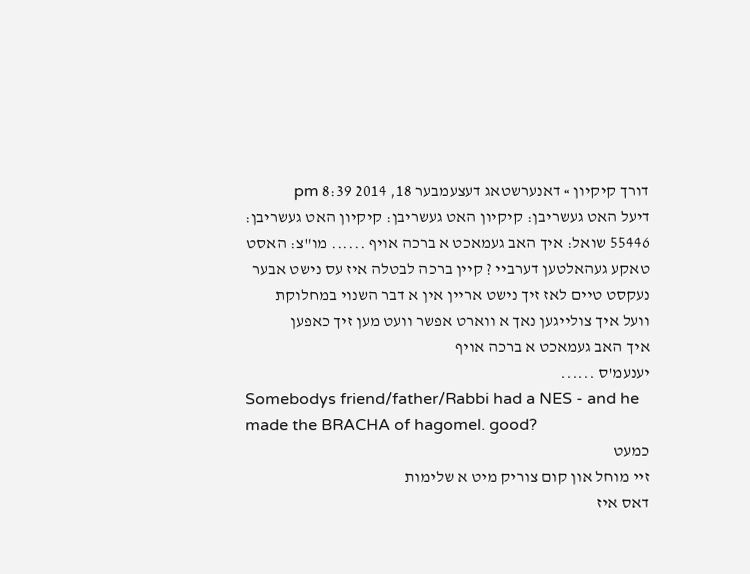דורך קיקיון » דאנערשטאג דעצעמבער 18, 2014 8:39 pm
דיעל האט געשריבן: קיקיון האט געשריבן: קיקיון האט געשריבן: 55446 שואל: איך האב געמאכט א ברכה אויף ...... מו"צ: האסט טאקע געהאלטען דערביי ? קיין ברכה לבטלה איז עס נישט אבער נעקסט טיים לאז זיך נישט אריין אין א דבר השנוי במחלוקת
וועל איך צולייגען נאך א ווארט אפשר וועט מען זיך כאפען
איך האב געמאכט א ברכה אויף
יענעמ'ס ......
Somebodys friend/father/Rabbi had a NES - and he made the BRACHA of hagomel. good?
כמעט
זיי מוחל און קום צוריק מיט א שלימות
דאס איז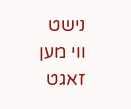נישט ווי מען זאגט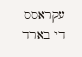עקראסס די בארד